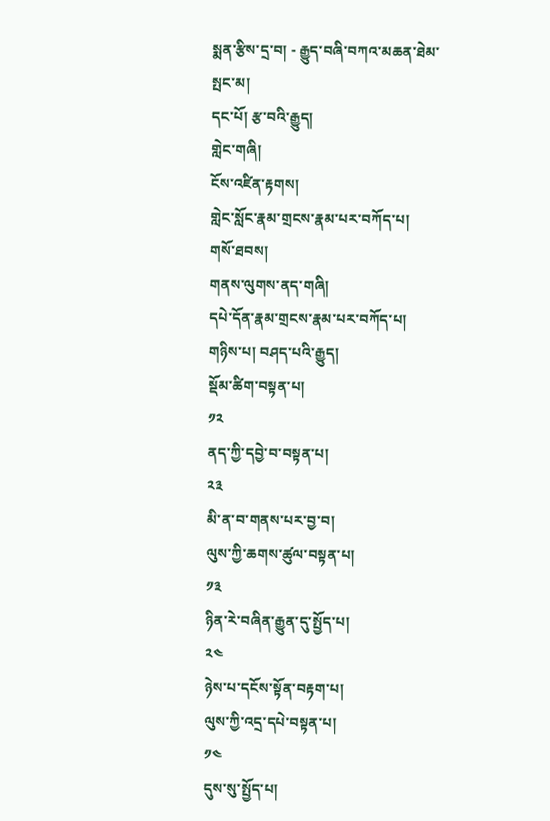སྨན་རྩིས་དྲ་བ། - རྒྱུད་བཞི་བཀའ་མཆན་ཐེམ་སྤང་མ།
དང་པོ། རྩ་བའི་རྒྱུད།
གླེང་གཞི།
ངོས་འཛིན་རྟགས།
གླེང་སློང་རྣམ་གྲངས་རྣམ་པར་བཀོད་པ།
གསོ་ཐབས།
གནས་ལུགས་ནད་གཞི།
དཔེ་དོན་རྣམ་གྲངས་རྣམ་པར་བཀོད་པ།
གཉིས་པ། བཤད་པའི་རྒྱུད།
སྡོམ་ཚིག་བསྟན་པ།
༡༢
ནད་ཀྱི་དབྱེ་བ་བསྟན་པ།
༢༣
མི་ན་བ་གནས་པར་བྱ་བ།
ལུས་ཀྱི་ཆགས་ཚུལ་བསྟན་པ།
༡༣
ཉིན་རེ་བཞིན་རྒྱུན་དུ་སྤྱོད་པ།
༢༤
ཉེས་པ་དངོས་སྟོན་བརྟག་པ།
ལུས་ཀྱི་འདྲ་དཔེ་བསྟན་པ།
༡༤
དུས་སུ་སྤྱོད་པ།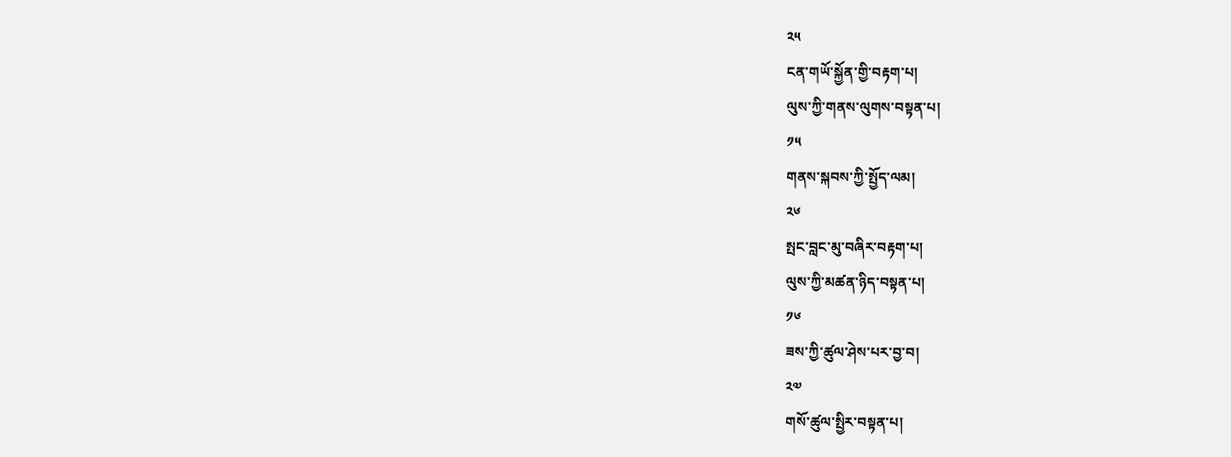༢༥
ངན་གཡོ་སྐྱོན་གྱི་བརྟག་པ།
ལུས་ཀྱི་གནས་ལུགས་བསྟན་པ།
༡༥
གནས་སྐབས་ཀྱི་སྤྱོད་ལམ།
༢༦
སྤང་བླང་མུ་བཞིར་བརྟག་པ།
ལུས་ཀྱི་མཚན་ཉིད་བསྟན་པ།
༡༦
ཟས་ཀྱི་ཚུལ་ཤེས་པར་བྱ་བ།
༢༧
གསོ་ཚུལ་སྤྱིར་བསྟན་པ།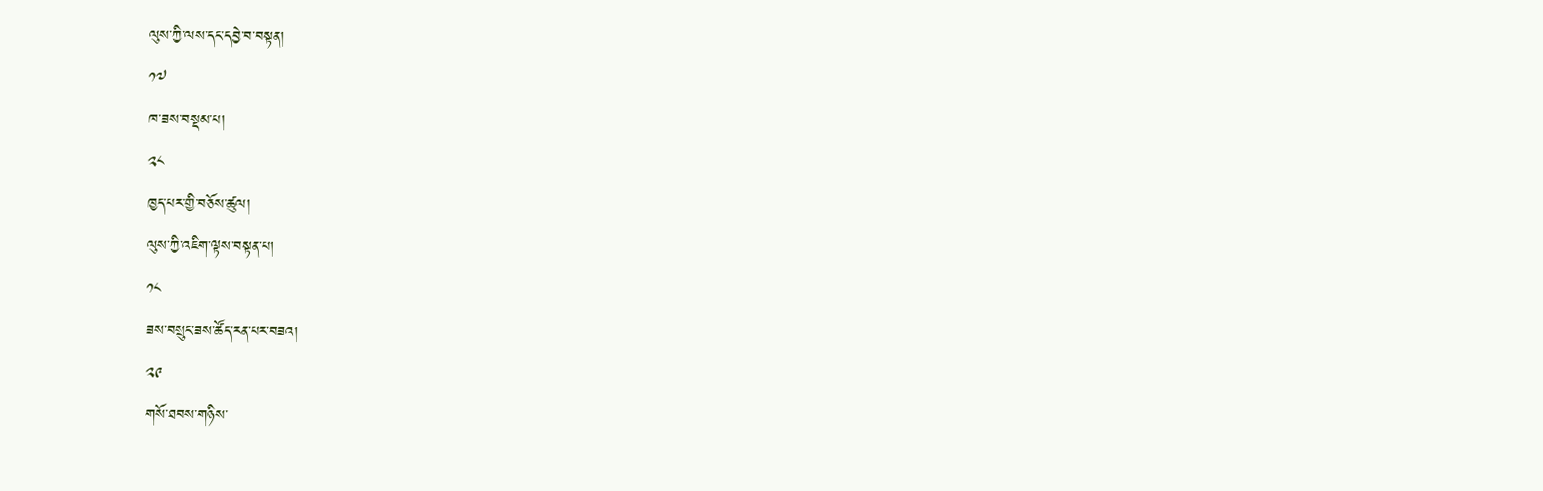ལུས་ཀྱི་ལས་དང་དབྱེ་བ་བསྟན།
༡༧
ཁ་ཟས་བསྡམ་པ།
༢༨
ཁྱད་པར་གྱི་བཅོས་ཚུལ།
ལུས་ཀྱི་འཇིག་ལྟས་བསྟན་པ།
༡༨
ཟས་བསྲུང་ཟས་ཚོད་རན་པར་བཟའ།
༢༩
གསོ་ཐབས་གཉིས་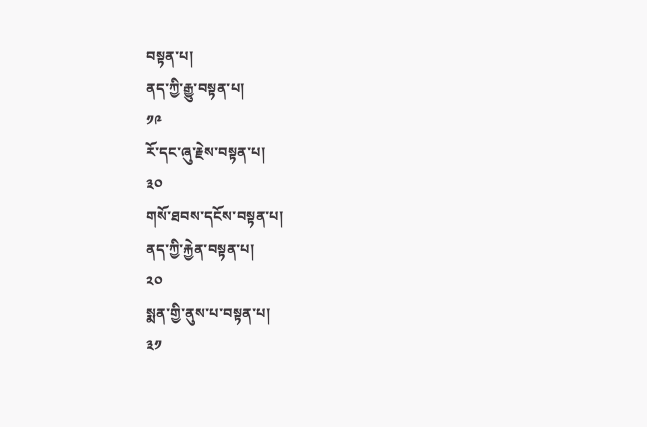བསྟན་པ།
ནད་ཀྱི་རྒྱུ་བསྟན་པ།
༡༩
རོ་དང་ཞུ་རྗེས་བསྟན་པ།
༣༠
གསོ་ཐབས་དངོས་བསྟན་པ།
ནད་ཀྱི་རྐྱེན་བསྟན་པ།
༢༠
སྨན་གྱི་ནུས་པ་བསྟན་པ།
༣༡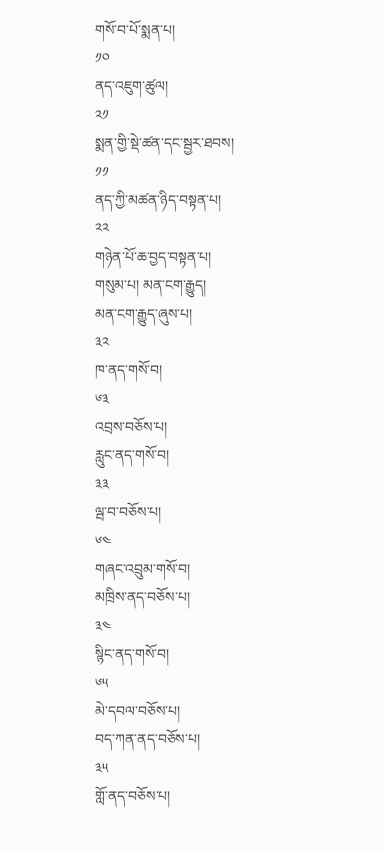གསོ་བ་པོ་སྨན་པ།
༡༠
ནད་འཇུག་ཚུལ།
༢༡
སྨན་གྱི་སྡེ་ཚན་དང་སྦྱར་ཐབས།
༡༡
ནད་ཀྱི་མཚན་ཉིད་བསྟན་པ།
༢༢
གཉེན་པོ་ཆ་བྱད་བསྟན་པ།
གསུམ་པ། མན་ངག་རྒྱུད།
མན་ངག་རྒྱུད་ཞུས་པ།
༣༢
ཁ་ནད་གསོ་བ།
༦༣
འབྲས་བཅོས་པ།
རླུང་ནད་གསོ་བ།
༣༣
ལྦ་བ་བཅོས་པ།
༦༤
གཞང་འབྲུམ་གསོ་བ།
མཁྲིས་ནད་བཅོས་པ།
༣༤
སྙིང་ནད་གསོ་བ།
༦༥
མེ་དབལ་བཅོས་པ།
བད་ཀན་ནད་བཅོས་པ།
༣༥
གློ་ནད་བཅོས་པ།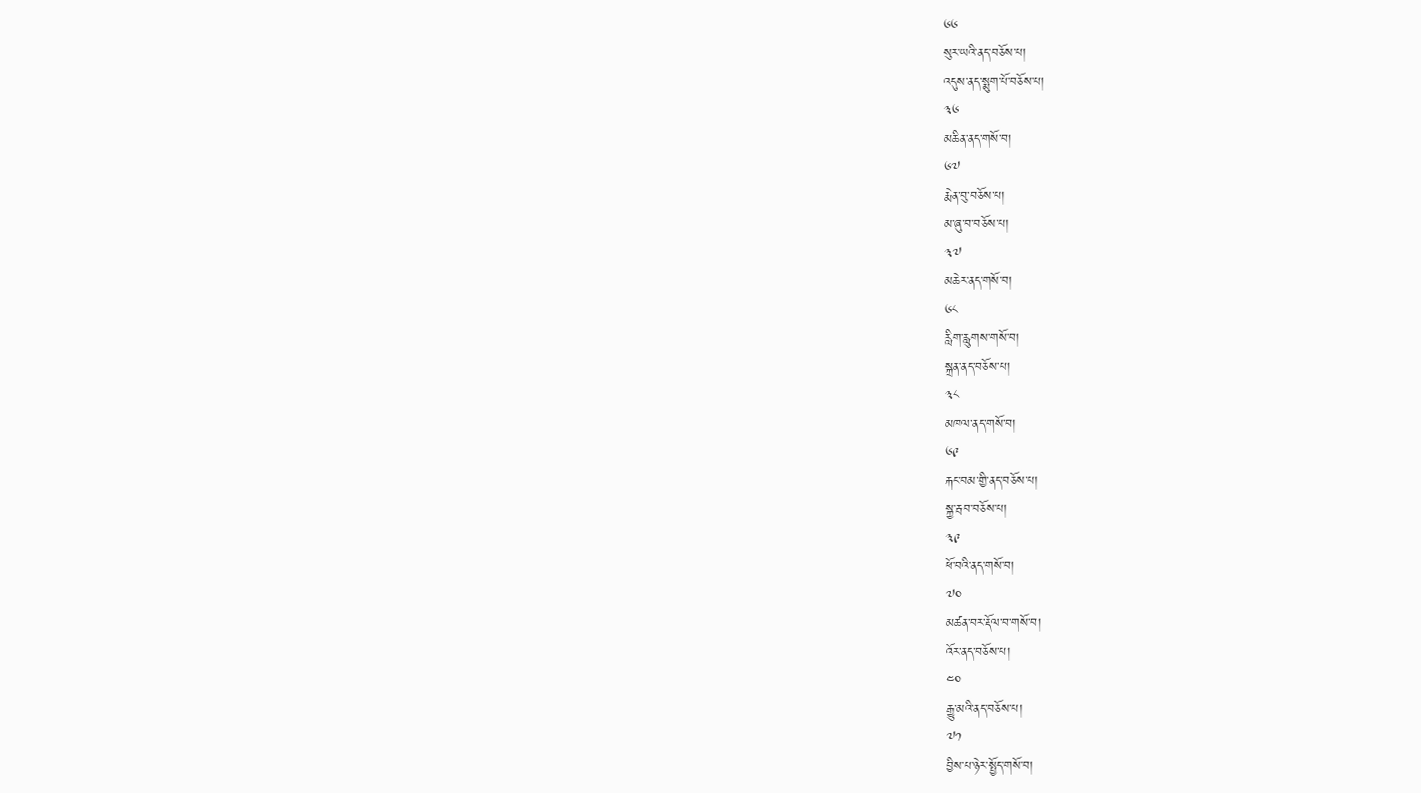༦༦
སུར་ཡའི་ནད་བཅོས་པ།
འདུས་ནད་སྨུག་པོ་བཅོས་པ།
༣༦
མཆིན་ནད་གསོ་བ།
༦༧
རྨེན་བུ་བཅོས་པ།
མ་ཞུ་བ་བཅོས་པ།
༣༧
མཆེར་ནད་གསོ་བ།
༦༨
རླིག་རླུགས་གསོ་བ།
སྐྲན་ནད་བཅོས་པ།
༣༨
མཁལ་ནད་གསོ་བ།
༦༩
རྐང་བམ་གྱི་ནད་བཅོས་པ།
སྐྱ་རྦབ་བཅོས་པ།
༣༩
ཕོ་བའི་ནད་གསོ་བ།
༧༠
མཚན་བར་རྡོལ་བ་གསོ་བ།
འོར་ནད་བཅོས་པ།
༤༠
རྒྱུ་མའི་ནད་བཅོས་པ།
༧༡
བྱིས་པ་ཉེར་སྤྱོད་གསོ་བ།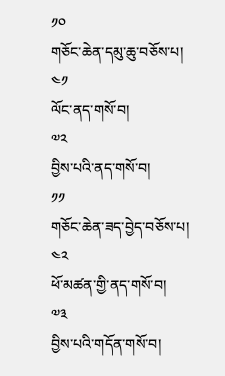༡༠
གཅོང་ཆེན་དམུ་ཆུ་བཅོས་པ།
༤༡
ལོང་ནད་གསོ་བ།
༧༢
བྱིས་པའི་ནད་གསོ་བ།
༡༡
གཅོང་ཆེན་ཟད་བྱེད་བཅོས་པ།
༤༢
ཕོ་མཚན་གྱི་ནད་གསོ་བ།
༧༣
བྱིས་པའི་གདོན་གསོ་བ།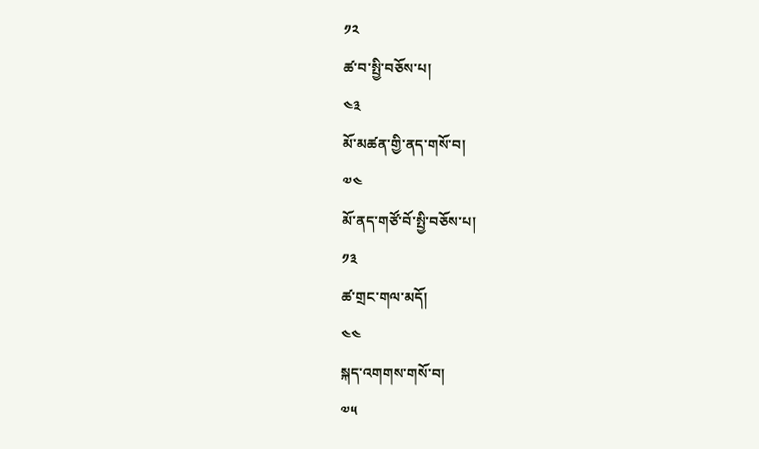༡༢
ཚ་བ་སྤྱི་བཅོས་པ།
༤༣
མོ་མཚན་གྱི་ནད་གསོ་བ།
༧༤
མོ་ནད་གཙོ་བོ་སྤྱི་བཅོས་པ།
༡༣
ཚ་གྲང་གལ་མདོ།
༤༤
སྐད་འགགས་གསོ་བ།
༧༥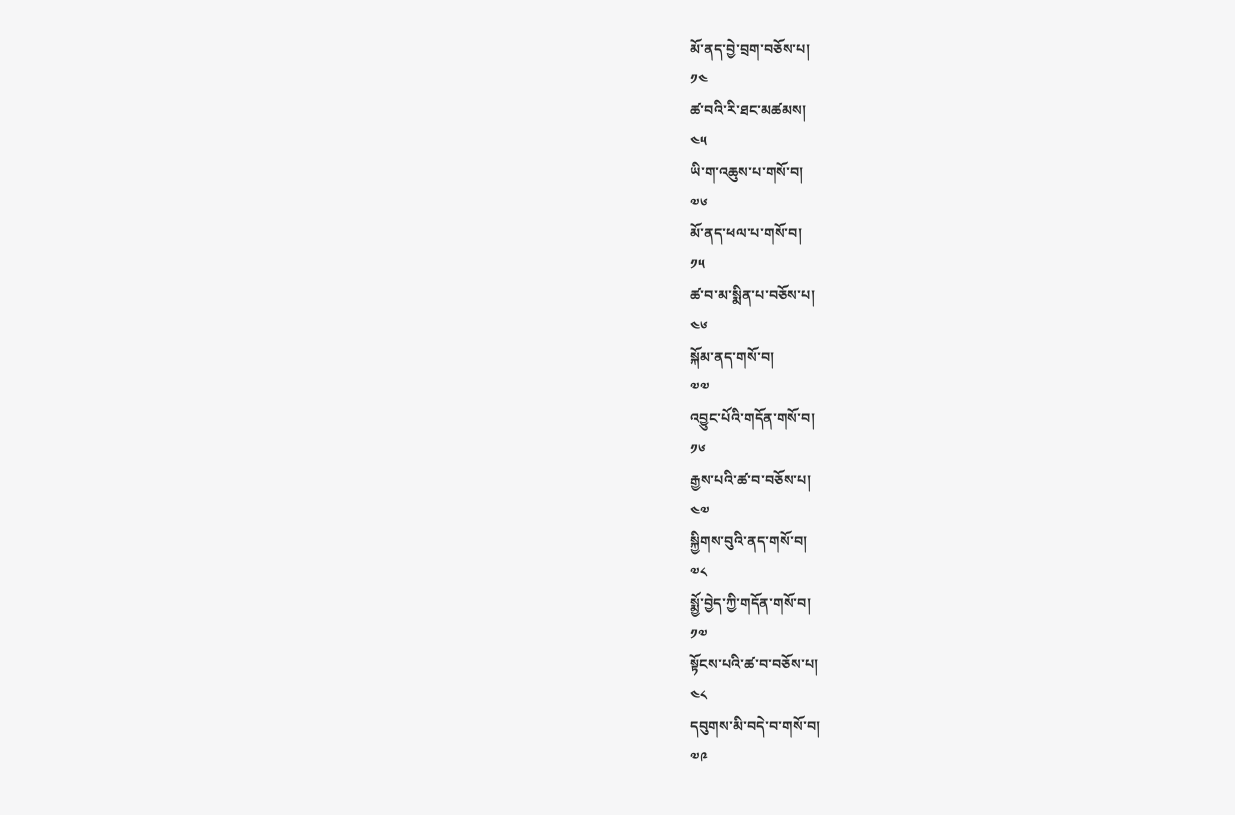མོ་ནད་བྱེ་བྲག་བཅོས་པ།
༡༤
ཚ་བའི་རི་ཐང་མཚམས།
༤༥
ཡི་ག་འཆུས་པ་གསོ་བ།
༧༦
མོ་ནད་ཕལ་པ་གསོ་བ།
༡༥
ཚ་བ་མ་སྨིན་པ་བཅོས་པ།
༤༦
སྐོམ་ནད་གསོ་བ།
༧༧
འབྱུང་པོའི་གདོན་གསོ་བ།
༡༦
རྒྱས་པའི་ཚ་བ་བཅོས་པ།
༤༧
སྐྱིགས་བུའི་ནད་གསོ་བ།
༧༨
སྨྱོ་བྱེད་ཀྱི་གདོན་གསོ་བ།
༡༧
སྟོངས་པའི་ཚ་བ་བཅོས་པ།
༤༨
དབུགས་མི་བདེ་བ་གསོ་བ།
༧༩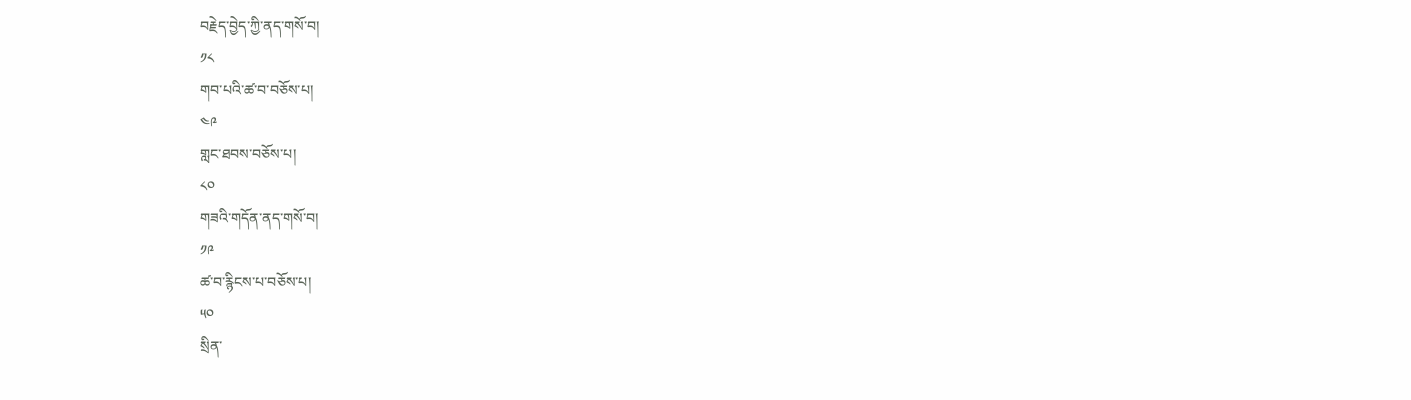བརྗེད་བྱེད་ཀྱི་ནད་གསོ་བ།
༡༨
གབ་པའི་ཚ་བ་བཅོས་པ།
༤༩
གླང་ཐབས་བཅོས་པ།
༨༠
གཟའི་གདོན་ནད་གསོ་བ།
༡༩
ཚ་བ་རྙིངས་པ་བཅོས་པ།
༥༠
སྲིན་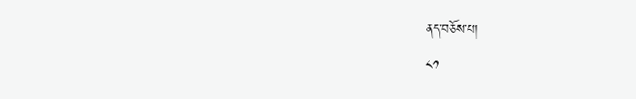ནད་བཅོས་པ།
༨༡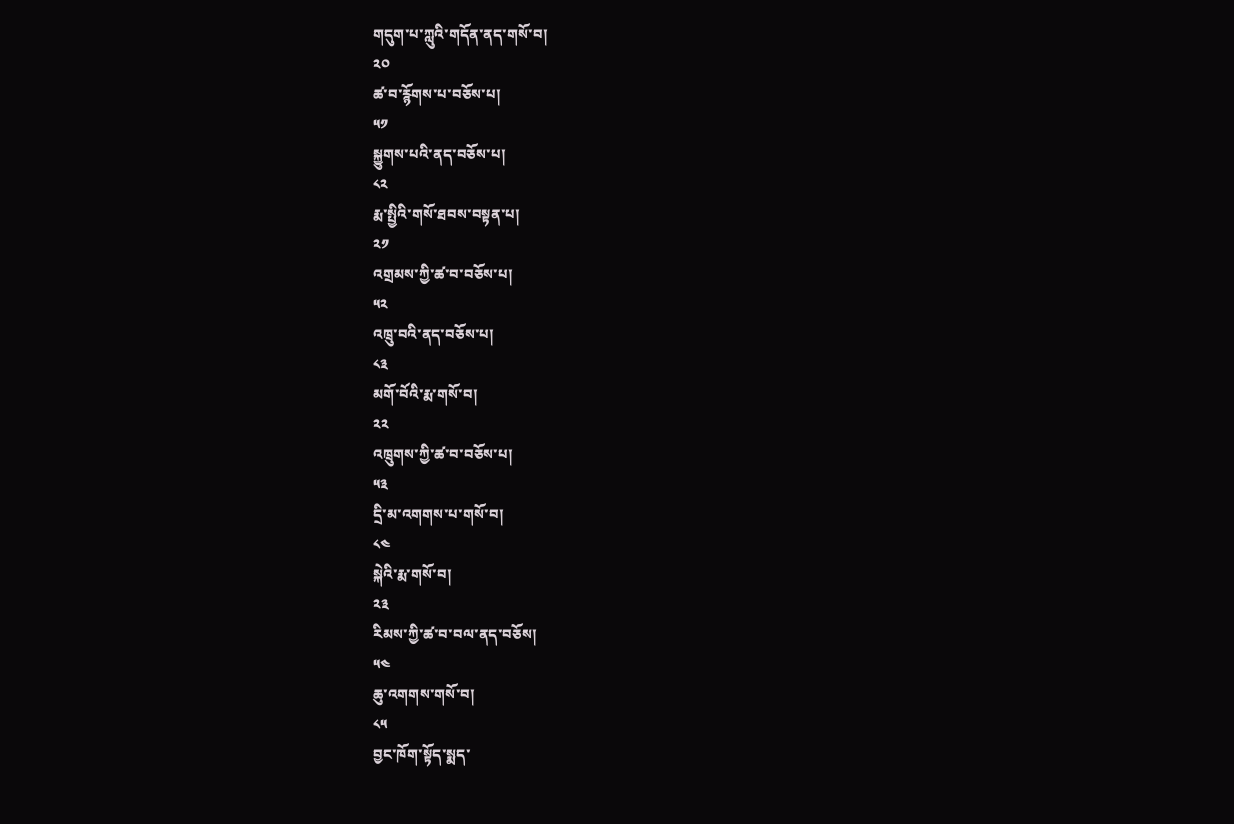གདུག་པ་ཀླུའི་གདོན་ནད་གསོ་བ།
༢༠
ཚ་བ་རྙོགས་པ་བཅོས་པ།
༥༡
སྐྱུགས་པའི་ནད་བཅོས་པ།
༨༢
རྨ་སྤྱིའི་གསོ་ཐབས་བསྟན་པ།
༢༡
འགྲམས་ཀྱི་ཚ་བ་བཅོས་པ།
༥༢
འཁྲུ་བའི་ནད་བཅོས་པ།
༨༣
མགོ་བོའི་རྨ་གསོ་བ།
༢༢
འཁྲུགས་ཀྱི་ཚ་བ་བཅོས་པ།
༥༣
དྲི་མ་འགགས་པ་གསོ་བ།
༨༤
སྐེའི་རྨ་གསོ་བ།
༢༣
རིམས་ཀྱི་ཚ་བ་བལ་ནད་བཅོས།
༥༤
ཆུ་འགགས་གསོ་བ།
༨༥
བྱང་ཁོག་སྟོད་སྨད་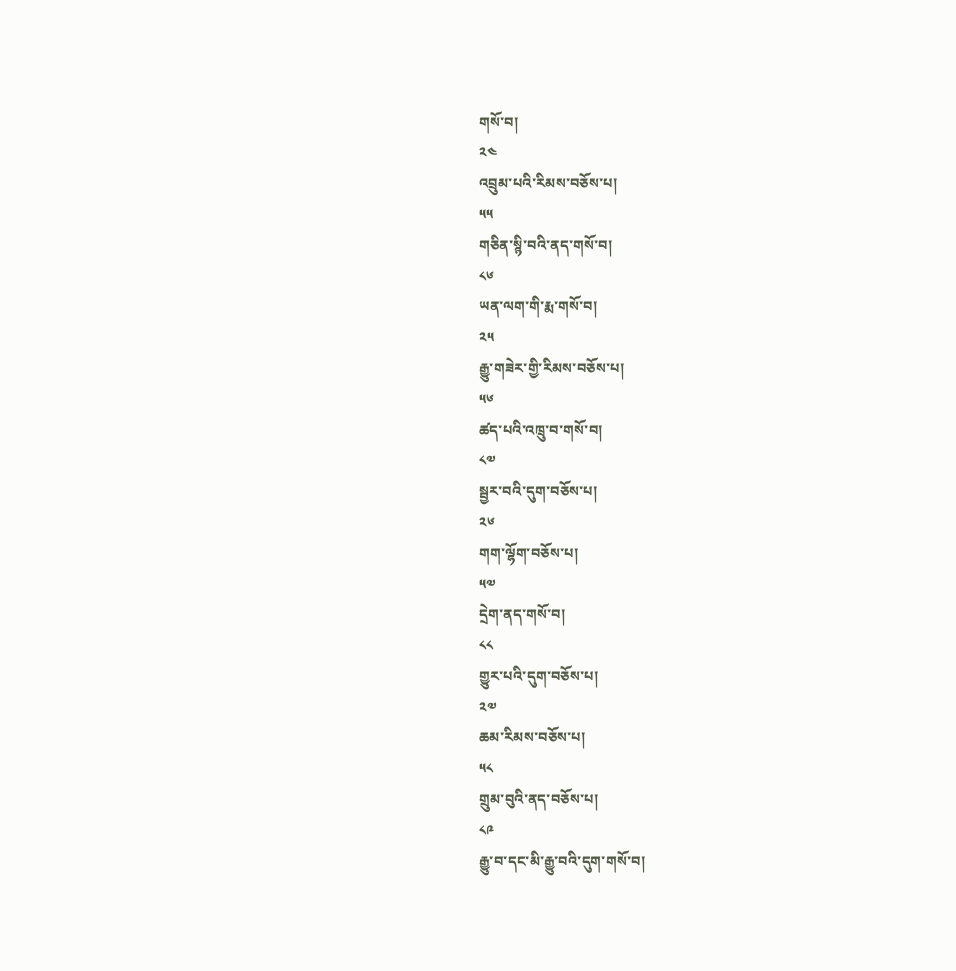གསོ་བ།
༢༤
འབྲུམ་པའི་རིམས་བཅོས་པ།
༥༥
གཅིན་སྙི་བའི་ནད་གསོ་བ།
༨༦
ཡན་ལག་གི་རྨ་གསོ་བ།
༢༥
རྒྱུ་གཟེར་གྱི་རིམས་བཅོས་པ།
༥༦
ཚད་པའི་འཁྲུ་བ་གསོ་བ།
༨༧
སྦྱར་བའི་དུག་བཅོས་པ།
༢༦
གག་ལྷོག་བཅོས་པ།
༥༧
དྲེག་ནད་གསོ་བ།
༨༨
གྱུར་པའི་དུག་བཅོས་པ།
༢༧
ཆམ་རིམས་བཅོས་པ།
༥༨
གྲུམ་བུའི་ནད་བཅོས་པ།
༨༩
རྒྱུ་བ་དང་མི་རྒྱུ་བའི་དུག་གསོ་བ།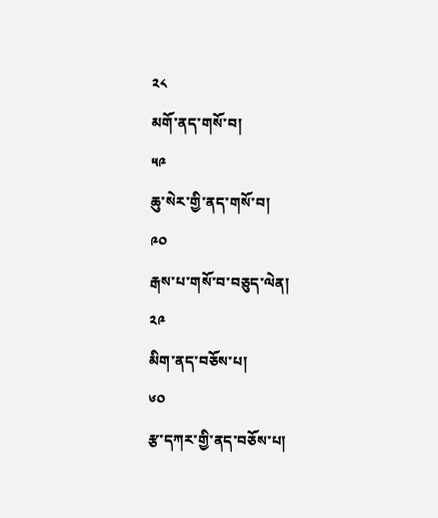༢༨
མགོ་ནད་གསོ་བ།
༥༩
ཆུ་སེར་གྱི་ནད་གསོ་བ།
༩༠
རྒས་པ་གསོ་བ་བཅུད་ལེན།
༢༩
མིག་ནད་བཅོས་པ།
༦༠
རྩ་དཀར་གྱི་ནད་བཅོས་པ།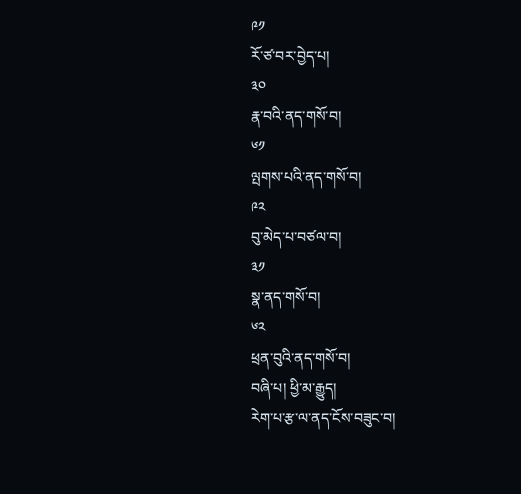༩༡
རོ་ཙ་བར་བྱེད་པ།
༣༠
རྣ་བའི་ནད་གསོ་བ།
༦༡
ལྤགས་པའི་ནད་གསོ་བ།
༩༢
བུ་མེད་པ་བཙལ་བ།
༣༡
སྣ་ནད་གསོ་བ།
༦༢
ཕྲན་བུའི་ནད་གསོ་བ།
བཞི་པ། ཕྱི་མ་རྒྱུད།
རེག་པ་རྩ་ལ་ནད་ངོས་བཟུང་བ།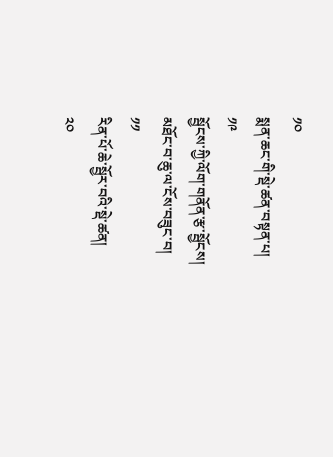༡༠
སྨན་ཆང་གི་སྡེ་ཚན་བསྟན་པ།
༡༩
སྦྱོངས་ཀྱི་ལོག་གནོན་རྩ་སྦྱོངས།
མཐོང་བ་ཆུ་ལ་ངོས་བཟུང་བ།
༡༡
རིན་པོ་ཆེ་སྦྱོར་བའི་སྡེ་ཚན།
༢༠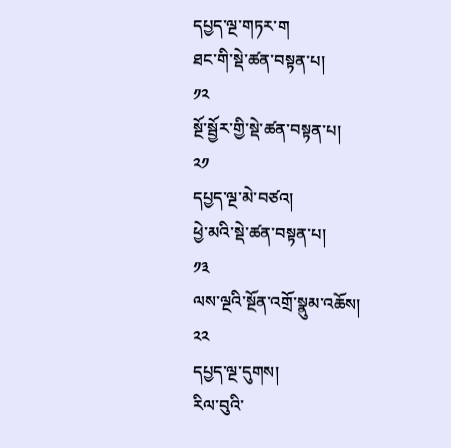དཔྱད་ལྔ་གཏར་ག
ཐང་གི་སྡེ་ཚན་བསྟན་པ།
༡༢
སྔོ་སྦྱོར་གྱི་སྡེ་ཚན་བསྟན་པ།
༢༡
དཔྱད་ལྔ་མེ་བཙའ།
ཕྱེ་མའི་སྡེ་ཚན་བསྟན་པ།
༡༣
ལས་ལྔའི་སྔོན་འགྲོ་སྣུམ་འཆོས།
༢༢
དཔྱད་ལྔ་དུགས།
རིལ་བུའི་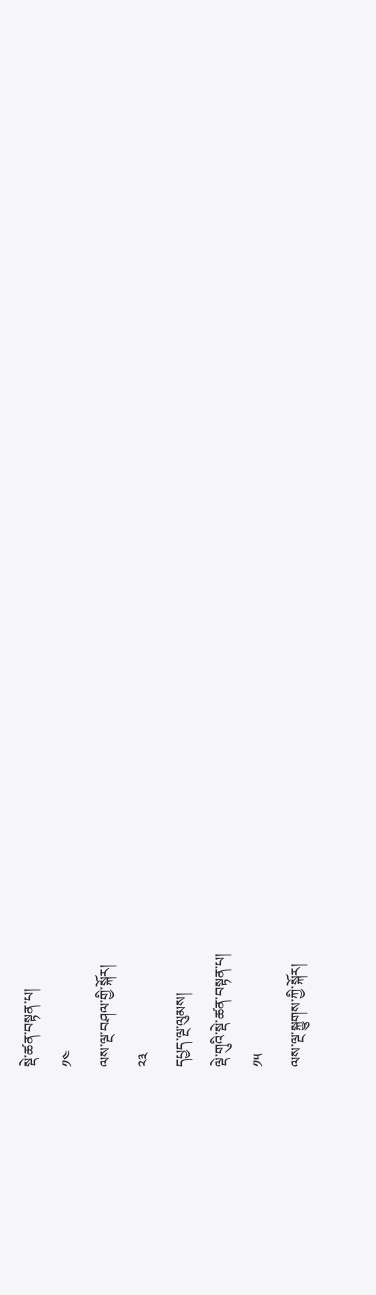སྡེ་ཚན་བསྟན་པ།
༡༤
ལས་ལྔ་བཤལ་གྱི་སྐོར།
༢༣
དཔྱད་ལྔ་ལུམས།
ལྡེ་གུའི་སྡེ་ཚན་བསྟན་པ།
༡༥
ལས་ལྔ་སྐྱུགས་ཀྱི་སྐོར།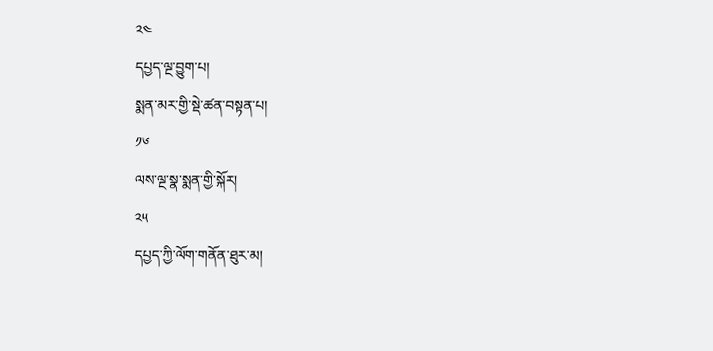༢༤
དཔྱད་ལྔ་བྱུག་པ།
སྨན་མར་གྱི་སྡེ་ཚན་བསྟན་པ།
༡༦
ལས་ལྔ་སྣ་སྨན་གྱི་སྐོར།
༢༥
དཔྱད་ཀྱི་ལོག་གནོན་ཐུར་མ།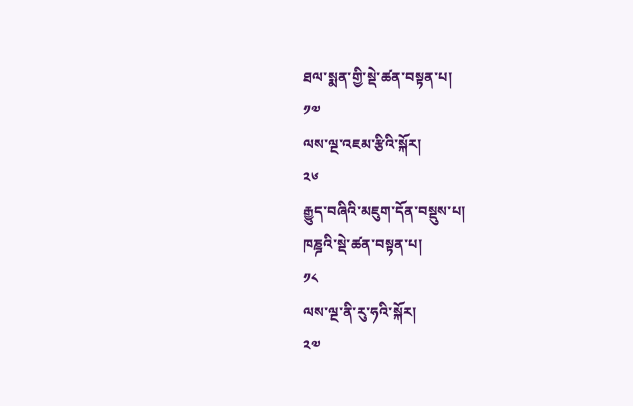ཐལ་སྨན་གྱི་སྡེ་ཚན་བསྟན་པ།
༡༧
ལས་ལྔ་འཇམ་རྩིའི་སྐོར།
༢༦
རྒྱུད་བཞིའི་མཇུག་དོན་བསྡུས་པ།
ཁཎྜའི་སྡེ་ཚན་བསྟན་པ།
༡༨
ལས་ལྔ་ནི་རུ་ཧའི་སྐོར།
༢༧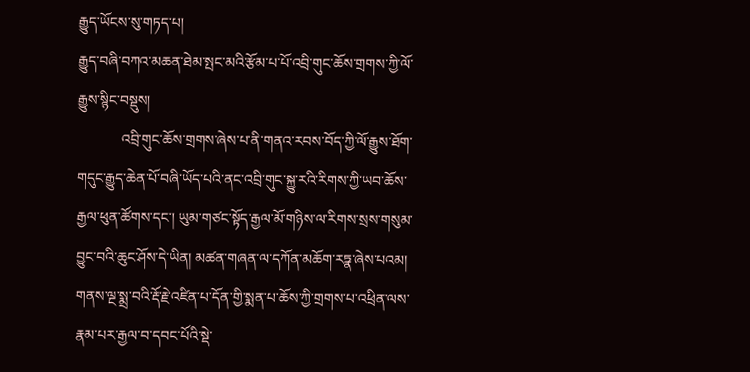རྒྱུད་ཡོངས་སུ་གཏད་པ།
རྒྱུད་བཞི་བཀའ་མཆན་ཐེམ་སྤང་མའི་རྩོམ་པ་པོ་འབྲི་གུང་ཆོས་གྲགས་ཀྱི་ལོ་རྒྱུས་སྙིང་བསྡུས།
            འབྲི་གུང་ཆོས་གྲགས་ཞེས་པ་ནི་གནའ་རབས་བོད་ཀྱི་ལོ་རྒྱུས་ཐོག་གདུང་རྒྱུད་ཆེན་པོ་བཞི་ཡོད་པའི་ནང་འབྲི་གུང་སྐྱུ་རའི་རིགས་ཀྱི་ཡབ་ཆོས་རྒྱལ་ཕུན་ཚོགས་དང་། ཡུམ་གཙང་སྟོད་རྒྱལ་མོ་གཉིས་ལ་རིགས་སྲས་གསུམ་བྱུང་བའི་ཆུང་ཤོས་དེ་ཡིན། མཚན་གཞན་ལ་དཀོན་མཆོག་རཏྣ་ཞེས་པའམ། གནས་ལྔ་སྨྲ་བའི་རྡོ་རྗེ་འཛིན་པ་དོན་གྱི་སྨན་པ་ཆོས་ཀྱི་གྲགས་པ་འཕྲིན་ལས་རྣམ་པར་རྒྱལ་བ་དབང་པོའི་སྡེ་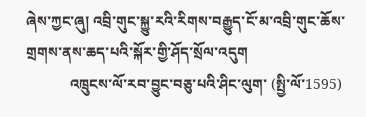ཞེས་ཀྱང་ཞུ། འབྲི་གུང་སྐྱུ་རའི་རིགས་བརྒྱུད་ངོ་མ་འབྲི་གུང་ཆོས་གྲགས་ནས་ཆད་པའི་སྐོར་གྱི་ཤོད་སྲོལ་འདུག
            འཁྲུངས་ལོ་རབ་བྱུང་བཅུ་པའི་ཤིང་ལུག་ (སྤྱི་ལོ་1595)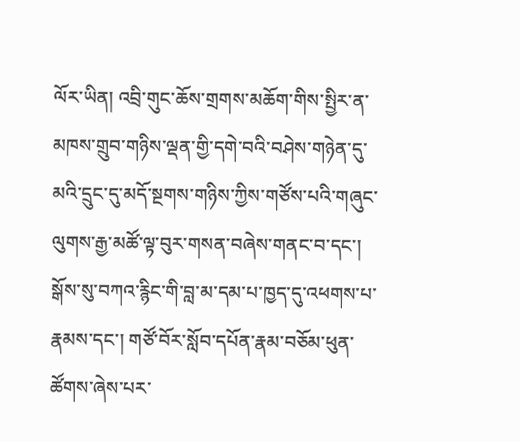ལོར་ཡིན། འབྲི་གུང་ཆོས་གྲགས་མཆོག་གིས་སྤྱིར་ན་མཁས་གྲུབ་གཉིས་ལྡན་གྱི་དགེ་བའི་བཤེས་གཉེན་དུ་མའི་དྲུང་དུ་མདོ་སྔགས་གཉིས་ཀྱིས་གཙོས་པའི་གཞུང་ལུགས་རྒྱ་མཚོ་ལྟ་བུར་གསན་བཞེས་གནང་བ་དང་། སྒོས་སུ་བཀའ་རྙིང་གི་བླ་མ་དམ་པ་ཁྱད་དུ་འཕགས་པ་རྣམས་དང་། གཙོ་བོར་སློབ་དཔོན་རྣམ་བཅོམ་ཕུན་ཚོགས་ཞེས་པར་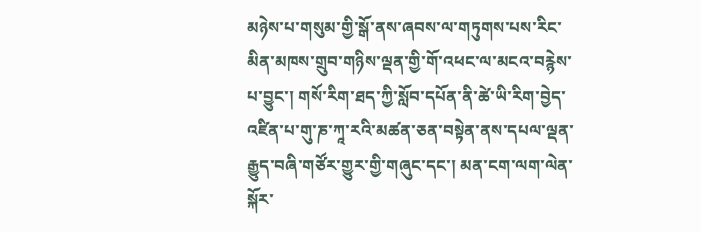མཉེས་པ་གསུམ་གྱི་སྒོ་ནས་ཞབས་ལ་གཏུགས་པས་རིང་མིན་མཁས་གྲུབ་གཉིས་ལྡན་གྱི་གོ་འཕང་ལ་མངའ་བརྙེས་པ་བྱུང་། གསོ་རིག་ཐད་ཀྱི་སློབ་དཔོན་ནི་ཚེ་ཡི་རིག་བྱེད་འཛིན་པ་གུ་ཎ་ཀཱ་རའི་མཚན་ཅན་བསྟེན་ནས་དཔལ་ལྡན་རྒྱུད་བཞི་གཙོར་གྱུར་གྱི་གཞུང་དང་། མན་ངག་ལག་ལེན་སྐོར་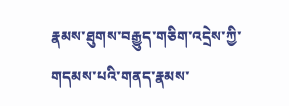རྣམས་ཐུགས་བརྒྱུད་གཅིག་འདྲེས་ཀྱི་གདམས་པའི་གནད་རྣམས་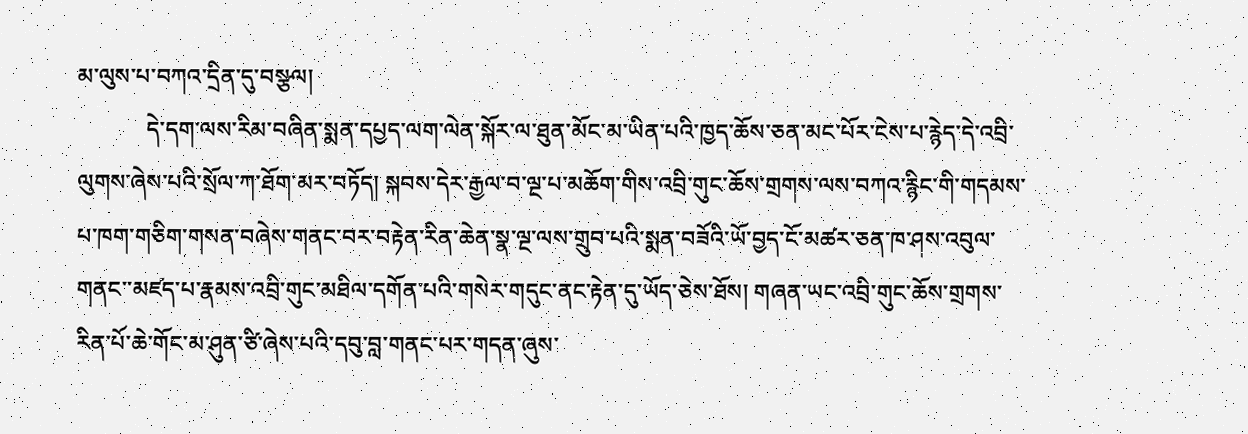མ་ལུས་པ་བཀའ་དྲིན་དུ་བསྩལ།
            དེ་དག་ལས་རིམ་བཞིན་སྨན་དཔྱད་ལག་ལེན་སྐོར་ལ་ཐུན་མོང་མ་ཡིན་པའི་ཁྱད་ཆོས་ཅན་མང་པོར་ངེས་པ་རྙེད་དེ་འབྲི་ལུགས་ཞེས་པའི་སྲོལ་ཀ་ཐོག་མར་བཏོད། སྐབས་དེར་རྒྱལ་བ་ལྔ་པ་མཆོག་གིས་འབྲི་གུང་ཆོས་གྲགས་ལས་བཀའ་རྙིང་གི་གདམས་པ་ཁག་གཅིག་གསན་བཞེས་གནང་བར་བརྟེན་རིན་ཆེན་སྣ་ལྔ་ལས་གྲུབ་པའི་སྨན་བཟོའི་ཡོ་བྱད་ངོ་མཚར་ཅན་ཁ་ཤས་འབུལ་གནང་་མཛད་པ་རྣམས་འབྲི་གུང་མཐིལ་དགོན་པའི་གསེར་གདུང་ནང་རྟེན་དུ་ཡོད་ཅེས་ཐོས། གཞན་ཡང་འབྲི་གུང་ཆོས་གྲགས་རིན་པོ་ཆེ་གོང་མ་ཤུན་ཙི་ཞེས་པའི་དབུ་བླ་གནང་པར་གདན་ཞུས་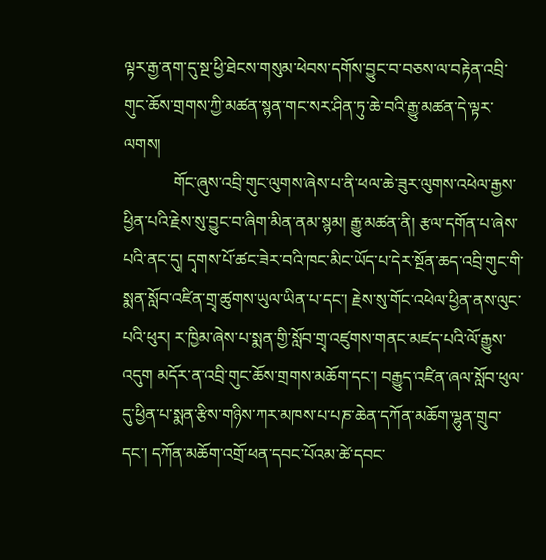ལྟར་རྒྱ་ནག་དུ་སྔ་ཕྱི་ཐེངས་གསུམ་ཕེབས་དགོས་བྱུང་བ་བཅས་ལ་བརྟེན་འབྲི་གུང་ཆོས་གྲགས་ཀྱི་མཚན་སྙན་གང་སར་ཤིན་ཏུ་ཆེ་བའི་རྒྱུ་མཚན་དེ་ལྟར་ལགས།
            གོང་ཞུས་འབྲི་གུང་ལུགས་ཞེས་པ་ནི་ཕལ་ཆེ་ཟུར་ལུགས་འཕེལ་རྒྱས་ཕྱིན་པའི་རྗེས་སུ་བྱུང་བ་ཞིག་མིན་ནམ་སྙམ། རྒྱུ་མཚན་ནི། རྩལ་དགོན་པ་ཞེས་པའི་ནང་དུ། དྭགས་པོ་ཚང་ཟེར་བའི་ཁང་མིང་ཡོད་པ་དེར་སྔོན་ཆད་འབྲི་གུང་གི་སྨན་སློབ་འཛིན་གྲྭ་ཚུགས་ཡུལ་ཡིན་པ་དང་། རྗེས་སུ་གོང་འཕེལ་ཕྱིན་ནས་ལུང་པའི་ཕུར། ར་ཁྱིམ་ཞེས་པ་སྨན་གྱི་སློབ་གྲྭ་འཛུགས་གནང་མཛད་པའི་ལོ་རྒྱུས་འདུག མདོར་ན་འབྲི་གུང་ཆོས་གྲགས་མཆོག་དང་། བརྒྱུད་འཛིན་ཞལ་སློབ་ཕུལ་དུ་ཕྱིན་པ་སྨན་རྩིས་གཉིས་ཀར་མཁས་པ་པཎ་ཆེན་དཀོན་མཆོག་ལྷུན་གྲུབ་དང་། དཀོན་མཆོག་འགྲོ་ཕན་དབང་པོའམ་ཚེ་དབང་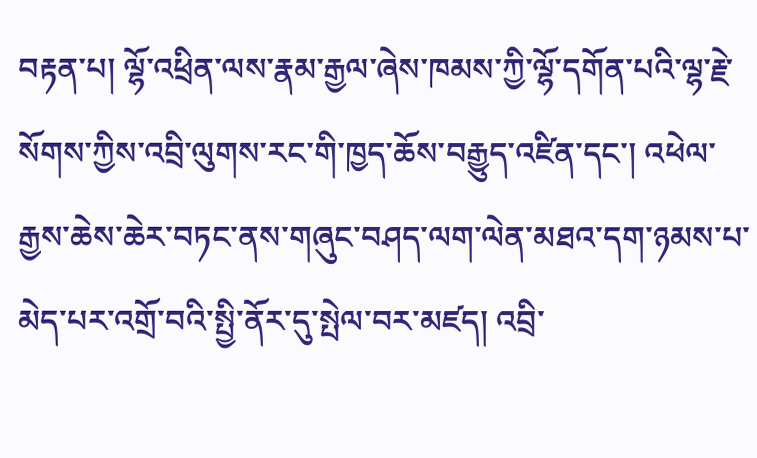བརྟན་པ། ལྷོ་འཕྲིན་ལས་རྣམ་རྒྱལ་ཞེས་ཁམས་ཀྱི་ལྷོ་དགོན་པའི་ལྷ་རྗེ་སོགས་ཀྱིས་འབྲི་ལུགས་རང་གི་ཁྱད་ཆོས་བརྒྱུད་འཛིན་དང་། འཕེལ་རྒྱས་ཆེས་ཆེར་བཏང་ནས་གཞུང་བཤད་ལག་ལེན་མཐའ་དག་ཉམས་པ་མེད་པར་འགྲོ་བའི་སྤྱི་ནོར་དུ་སྤེལ་བར་མཛད། འབྲི་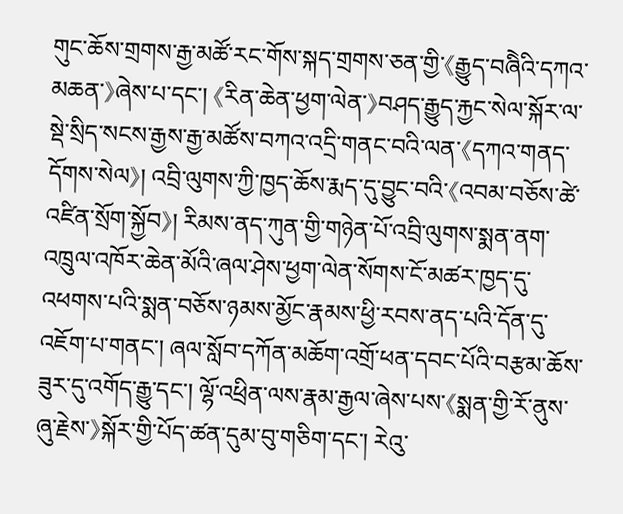གུང་ཆོས་གྲགས་རྒྱ་མཚོ་རང་གོས་སྐད་གྲགས་ཅན་གྱི་《རྒྱུད་བཞིེའི་དཀའ་མཆན་》ཞེས་པ་དང་། 《རིན་ཆེན་ཕྱག་ལེན་》བཤད་རྒྱུད་རྐྱང་སེལ་སྐོར་ལ་སྡེ་སྲིད་སངས་རྒྱས་རྒྱ་མཚོས་བཀའ་འདྲི་གནང་བའི་ལན་《དཀའ་གནད་དོགས་སེལ》། འབྲི་ལུགས་ཀྱི་ཁྱད་ཆོས་རྨད་དུ་བྱུང་བའི་《འབམ་བཅོས་ཚེ་འཛིན་སྲོག་སྐྱོབ》། རིམས་ནད་ཀུན་གྱི་གཉེན་པོ་འབྲི་ལུགས་སྨན་ནག་འཁྲུལ་འཁོར་ཆེན་མོའི་ཞལ་ཤེས་ཕྱག་ལེན་སོགས་ངོ་མཚར་ཁྱད་དུ་འཕགས་པའི་སྨན་བཅོས་ཉམས་མྱོང་རྣམས་ཕྱི་རབས་ནད་པའི་དོན་དུ་འཇོག་པ་གནང་། ཞལ་སློབ་དཀོན་མཆོག་འགྲོ་ཕན་དབང་པོའི་བརྩམ་ཆོས་ཟུར་དུ་འགོད་རྒྱུ་དང་། ལྷོ་འཕྲིན་ལས་རྣམ་རྒྱལ་ཞེས་པས་《སྨན་གྱི་རོ་ནུས་ཞུ་རྗེས་》སྐོར་གྱི་པོད་ཚན་དུམ་བུ་གཅིག་དང་། རེའུ་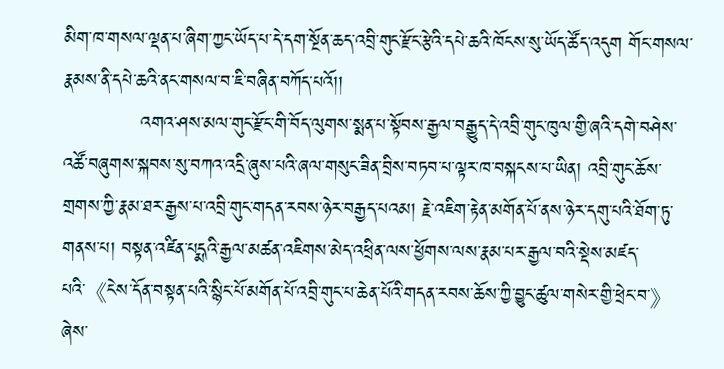མིག་ཁ་གསལ་ལྡན་པ་ཞིག་ཀྱང་ཡོད་པ་དེ་དག་སྔོན་ཆད་འབྲི་གུང་རྫོང་རྩེའི་དཔེ་ཆའི་ཁོངས་སུ་ཡོད་ཚོད་འདུག གོང་གསལ་རྣམས་ནི་དཔེ་ཆའི་ནང་གསལ་བ་ཇི་བཞིན་བཀོད་པའོ།།
            འགའ་ཤས་མལ་གུང་རྫོང་གི་བོད་ལུགས་སྨན་པ་སྟོབས་རྒྱལ་བརྒྱུད་དེ་འབྲི་གུང་ཁུལ་གྱི་ཞའི་དགེ་བཤེས་འཚོ་བཞུགས་སྐབས་སུ་བཀའ་འདྲི་ཞུས་པའི་ཞལ་གསུང་ཟིན་བྲིས་བཏབ་པ་ལྟར་ཁ་བསྐངས་པ་ཡིན། འབྲི་གུང་ཆོས་གྲགས་ཀྱི་རྣམ་ཐར་རྒྱས་པ་འབྲི་གུང་གདན་རབས་ཉེར་བརྒྱད་པའམ། རྗེ་འཇིག་རྟེན་མགོན་པོ་ནས་ཉེར་དགུ་པའི་ཐོག་ཏུ་གནས་པ། བསྟན་འཛིན་པདྨའི་རྒྱལ་མཚན་འཇིགས་མེད་འཕྲིན་ལས་ཕྱོགས་ལས་རྣམ་པར་རྒྱལ་བའི་སྡེས་མཛད་པའི་《ངེས་དོན་བསྟན་པའི་སྙིང་པོ་མགོན་པོ་འབྲི་གུང་པ་ཆེན་པོའི་གདན་རབས་ཆོས་ཀྱི་བྱུང་ཚུལ་གསེར་གྱི་ཕྲེང་བ་》ཞེས་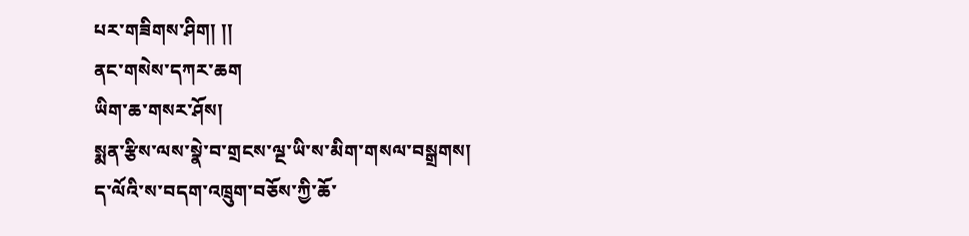པར་གཟིགས་ཤིག། །།
ནང་གསེས་དཀར་ཆག
ཡིག་ཆ་གསར་ཤོས།
སྨན་རྩིས་ལས་སྣེ་བ་གྲངས་ལྔ་ཡི་ས་མིག་གསལ་བསྒྲགས།
ད་ལོའི་ས་བདག་འཁྲུག་བཅོས་ཀྱི་ཆོ་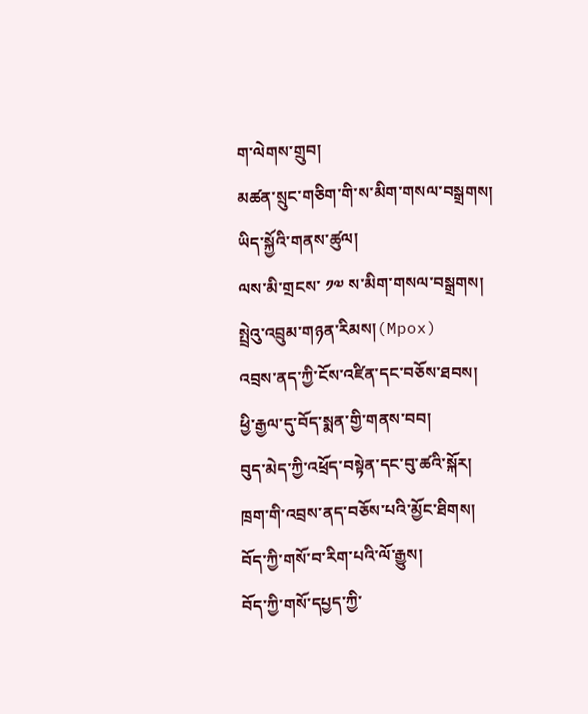ག་ལེགས་གྲུབ།
མཚན་སྲུང་གཅིག་གི་ས་མིག་གསལ་བསྒྲགས།
ཡིད་སྐྱོའི་གནས་ཚུལ།
ལས་མི་གྲངས་ ༡༧ ས་མིག་གསལ་བསྒྲགས།
སྤྲེའུ་འབྲུམ་གཉན་རིམས།(Mpox)
འབྲས་ནད་ཀྱི་ངོས་འཛིན་དང་བཅོས་ཐབས།
ཕྱི་རྒྱལ་དུ་བོད་སྨན་གྱི་གནས་བབ།
བུད་མེད་ཀྱི་འཕྲོད་བསྟེན་དང་བུ་ཚའི་སྐོར།
ཁྲག་གི་འབྲས་ནད་བཅོས་པའི་མྱོང་ཐིགས།
བོད་ཀྱི་གསོ་བ་རིག་པའི་ལོ་རྒྱུས།
བོད་ཀྱི་གསོ་དཔྱད་ཀྱི་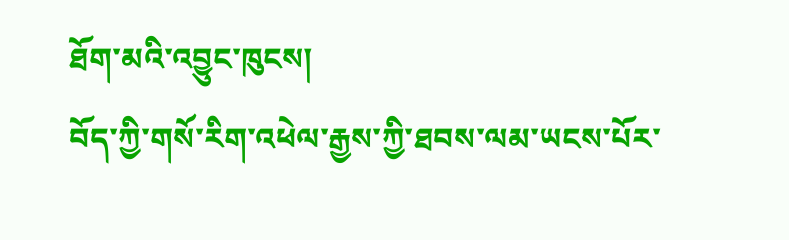ཐོག་མའི་འབྱུང་ཁུངས།
བོད་ཀྱི་གསོ་རིག་འཕེལ་རྒྱས་ཀྱི་ཐབས་ལམ་ཡངས་པོར་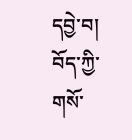དབྱེ་བ།
བོད་ཀྱི་གསོ་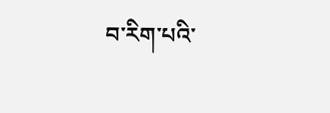བ་རིག་པའི་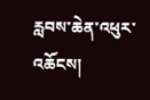རླབས་ཆེན་འཕུར་འཆོངས།